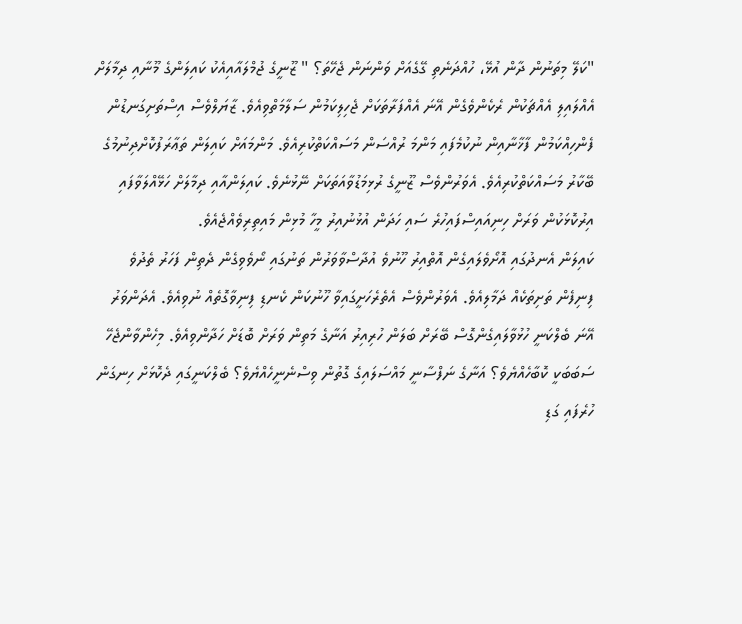"ކަލޭ މިތަނުން ދާން އުޅޭ، ހުއްދަނެތި ގޭގެއަށް ވަންނަން ޖެހޭތަ؟ " ޒޫނީގެ ޖުމްލައާއިއެކު ކައިލަންގެ މޫނާއި ދިމާލަށް އެއްލައިލި އެއްޗަކުން ރެކެންވެގެން އޭނަ އެއްފަރާތަކަށް ޖެހިލިކަމުން ސަލާމަތްވިއެވެ. ޒާޔަލްވެސް އިސްތަށިގަނޑުން ފެންހިއްކަމުން ފާޚާނާއިން ނުކުމެފައި މަންމަ ރުއްސަން މަސައްކަތްކުރިއެވެ. މަންމައަށް ކައިލަން ތަޢާރަފުކޮށްދިނުމުގެ ބޭކާރު މަސައްކަތްކުރިއެވެ. އެވަރުންވެސް ޒޫނީގެ ރުޅިމަޑުވާއަތަކަށް ނޭޅުނެވެ. ކައިލަންއާއި ދިމާލަށް ހަޅޭއްލަވާފައި އިރުކޮޅަކުން ވަރަށް ހިނިއައިސްފައިހުރެ ސައި ހަދަން އުޅުނުއިރު މީހާ މުޅިން މައިތިރިވެއްޖެއެވެ.
ކައިލަން އެނދުގައި އޮށޯވެލައިގެން އޮތްއިރު ހޫނުވެ އުދާސްވާވަރުން ތަނުގައި ނޯވެވިގެން ދެތިން ފަހަރު ތެދުވެ ފިނިފެން ތަށިތަކެއް ދަމާލިއެވެ. އެވަރުންވެސް އެތެރެހަށީގައިވާ ހޫނުކަން ކެނޑި ފިނިވާގޮތެއް ނުވިއެވެ. އެދަންވަރު އޭނަ ބެލްކަނީ ހުޅުވާލައިގެންގޮސް ބޭރަށް ބަލަން ހުރިއިރު އަނާގެ މަތިން ވަރަށް ބޮޑަށް ހަދާންވިއެވެ. މިހެންވާންޖެހޭ ސަބަބަކީ ކޮބާހެއްޔެވެ؟ އަނާގެ ނަފްސާނީ މައްސަލައިގެ ގޮތުން ވިސްނެނީހެއްޔެވެ؟ ބެލްކަނީގައި ދެކޮޅަށް ހިނގަން ހުރެފައި ގަޑި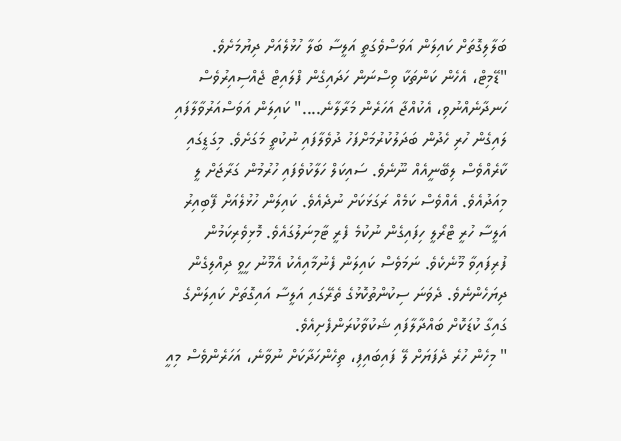ބަލާލިގޮތަށް ކައިލަން އަވަސްވެގަތީ އަލީސާ ބަލާ ހުޅުލެއަށް ދިޔުމަށެވެ.
"ޑޭމިޓް، އެހެން ކަންތަކާ ވިސްނަން ހަދައިގެން ފްލައިޓް ޖެއްސިއިރުވެސް ހަނދާނެއްނުވި، އެކުއްޖާ އަހަރެން މަރާލާނެ...." ކައިލަން އަވަސްއަރުވާލާފައި ލައިގެން ހުރި ހެދުން ބަދަލުކުރުމަށްފަހު ދުވެލާފައި ނުކުތީ މަގަށެވެ. މިގަޑީގައި ކާރެއްވެސް ލިބޭނީއެއް ނޫނެވެ. ސައިކަލް ހަލާކުވެފައި ހުރުމުން ގަރާޖަށް ލީ މިއަދުއެވެ. އެއްވެސް ކަމެއް ރަގަޅަކަށް ނުދެއެވެ. ކައިލަން ހުޅުލެއަށް ފޭބިއިރު އަލީސާ ހުރީ ޓްރޯލީ ހިފައިގެން ނުކުމެ ފެރީ ޓާމިނަލުގައެވެ. މޮޅިވެރިކަމުން ފުރިފައިވާ މޫނެކެވެ. ނަމަވެސް ކައިލަން ފެނުމާއިއެކު އެމޫނު ހީވީ ދިއްލިގެން ދިޔަހެންނެވެ. ދެވަނަ ސިކުންތުކޮޅުގެ ތެރޭގައި އަލީސާ އައިގޮތަށް ކައިލަންގެ ގައިގާ ކުޑަކޮށް ބައްދާލާފައި ޝަކުވާކުރަންފެށިއެވެ.
" މިހެން ހުރެ ދެފަޔަށް ލޭ ފައިބައިފި، ތިހެންހަދާކަށް ނުވާނެ، އަހަރެންވެސް މިއީ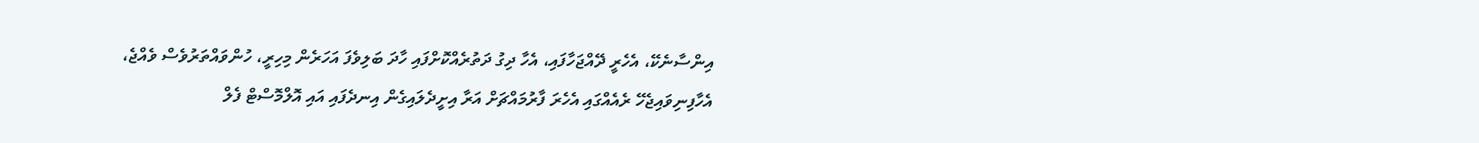އިންސާނެކޭ، އެހެރީ ދޭއްޖަހާފައި، އެހާ ދިގު ދަތުރެއްކޮށްފައި ހާދަ ބަލިވެފަ އަހަރެން މިހިރީ، ހުންވައްތަރުވެސް ވެއްޖެ، އެހާފިނިވައިޖެހޭ ރެއެއްގައި އެހެރަ ފާރުމައްޗަށް އަރާ އިށީދެލައިގެން އިނދެފައި އައި އޮލްމޮސްޓް ފެލް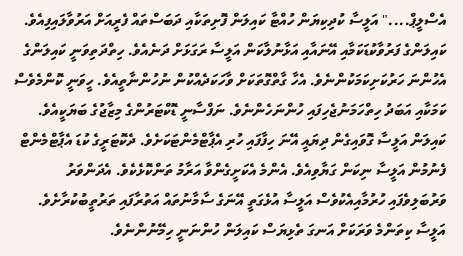އެސްލީޕް...." އަލީސާ ކުދިކިޔަން ހުއްޓާ ކައިލަން ފޮށިތަކާއި ދަބަސްތައް ފެރީއަށް އަރުވާލައިފިއެވެ. ކައިލަންގެ ފަރުވާކުޑަކަމާއި އޭނައާއި އަޅާނުލާކަން އަލީސާ ރަގަޅަށް ދަނެއެވެ. ހިތްދަތިވަނީ ކައިލަންގެ އެހުންނަ ހަރުކަށިކަމަކުންނެވެ. އެހާ ގާތްގޮތަކަށް ވާހަކަދެއްކުން ނުހުންނާތީއެވެ. ހީވަނީ ކޮންމެވެސް ކަމަކާއި އަބަދު ހިތްހަމަނުޖެހިފައި ހުންނަހެންނެވެ. ނަފްސާނީ ޑޮކްޓަރުންގެ މިޒާޖުގެ ބަޔަކީއެވެ.
ކައިލަން އަލީސާ ގޮވައިގެން ދިޔައީ އޭނަ ހިފާފައި ހުރި އެޕާޓްމެންޓަކަށެވެ. ދެކޮޓަރީގެ ކުޑަ އެޕާޓްމެންޓް ފެނުމުން އަލީސާ ނިކަން ގަޔާވިއެވެ. އެންމެ އެކަށީގެންވާ އަރާމު ތަންކޮޅެކެވެ. އެދަންވަރު ވަރުބަލިވެފައި ހުރުމާއިއެކުވެސް އަލީސާ އުޅެގަތީ އޭނަގެ ސާމާނުތައް އަތުރާފައި ތަރުތީބުކުރާށެވެ. އަލީސާ ކިތަންމެ ވަރަކަށް އަނގަ ތެޅިޔަސް ކައިލަން ހުންނަނީ ހިމޭނުންނެވެ.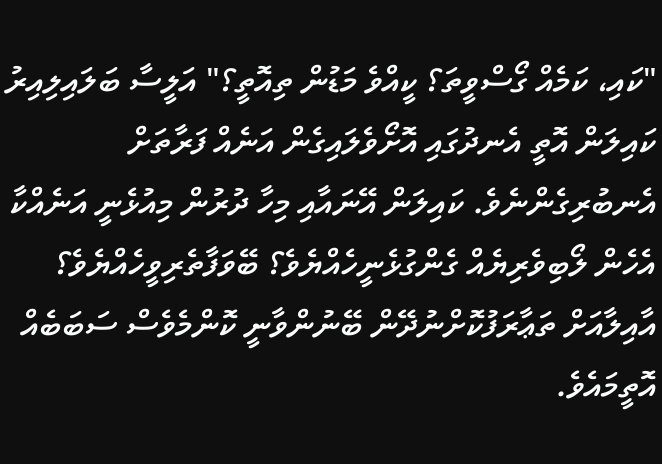"ކައި، ކަމެއް ގޯސްވީތަ؟ ކީއްވެ މަޑުން ތިއޮތީ؟" އަލީސާ ބަލައިލިއިރު ކައިލަން އޮތީ އެނދުގައި އޮށޯވެލައިގެން އަނެއް ފަރާތަށް އެނބުރިގެންނެވެ. ކައިލަން އޭނައާއި މިހާ ދުރުން މިއުޅެނީ އަނެއްކާ އެހެން ލޯބިވެރިޔެއް ގެންގުޅެނީހެއްޔެވެ؟ ބޭވަފާތެރިވީހެއްޔެވެ؟ އާއިލާއަށް ތަޢާރަފުކޮށްނުދޭން ބޭނުންވާނީ ކޮންމެވެސް ސަބަބެއް އޮތީމައެވެ.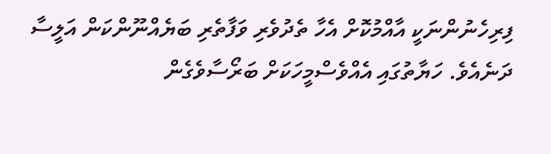ފިރިހެނުންނަކީ އާއްމުކޮށް އެހާ ތެދުވެރި ވަފާތެރި ބަޔެއްނޫންކަން އަލީސާ ދަނެއެވެ. ހަޔާތުގައި އެއްވެސްމީހަކަށް ބަރޯސާވެގެން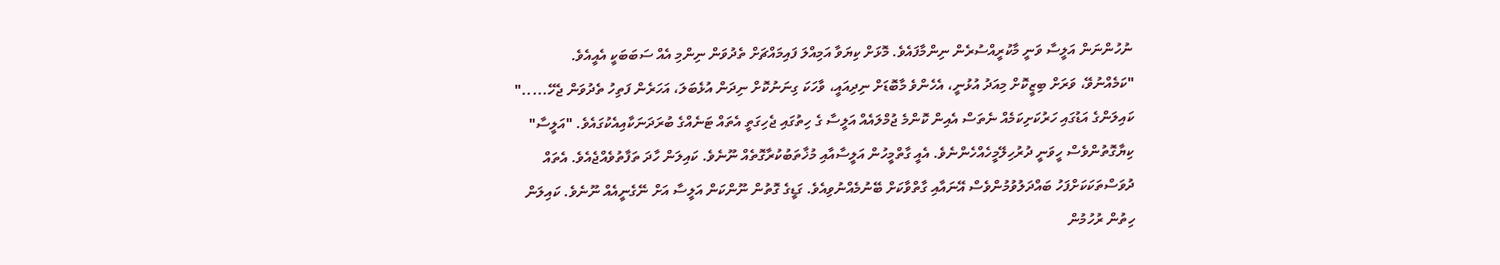ނުހުންނަން އަލީސާ ވަނީ މާކުރީއްސުރެން ނިންމާފައެވެ. މޮޅަށް ކިޔަވާ އަމިއްލަ ފައިމައްޗަށް ތެދުވަން ނިންމި އެއް ސަބަބަކީ އެއީއެވެ.
"ކަމެއްނުވޭ، ވަރަށް ބިޒީކޮށް މިއަދު އުޅުނީ، އެހެންވެ މާބޮޑަށް ނިދިއައީ، ވާހަކަ ގިނަނުކޮށް ނިދަން އުޅެބަލަ، އަހަރެން ފަތިހު ތެދުވަން ޖެހޭ....." ކައިލަންގެ އަޑުގައި ހަރުކަށިކަމެއް ނެތަސް އެއިން ކޮންމެ ޖުމްލައެއް އަލީސާ ގެ ހިތުގައި ޖެހިގަތީ އެތައް ޓަނެއްގެ ބުރަދަނަކާއިއެކުގައެވެ. "އަލީސާ" ކިޔާގޮތުންވެސް ހީވަނީ ދުރުހިލޭމީހެއްހެންނެވެ. އެއީ ގާތްމީހުން އަލީސާއާއި މުޚާތަބުކުރާގޮތެއް ނޫނެވެ. ކައިލަން ހާދަ ތަފާތުވެއްޖެއެވެ. އެތައް ދުވަސްތަކަކަށްފަހު ބައްދަލުވުމުންވެސް އޭނައާއި ގާތްވާކަށް ބޭނުމެއްނުވިއެވެ. ގަޑީގެ ގޮތުން ނޫންކަން އަލީސާ އަށް ނޭގެނީއެއް ނޫނެވެ. ކައިލަން ހިތުން ރުހުމުން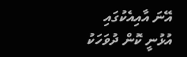އޭނަ އާއިއެކުގައި އުޅުނީ ކޮން ދުވަހަކު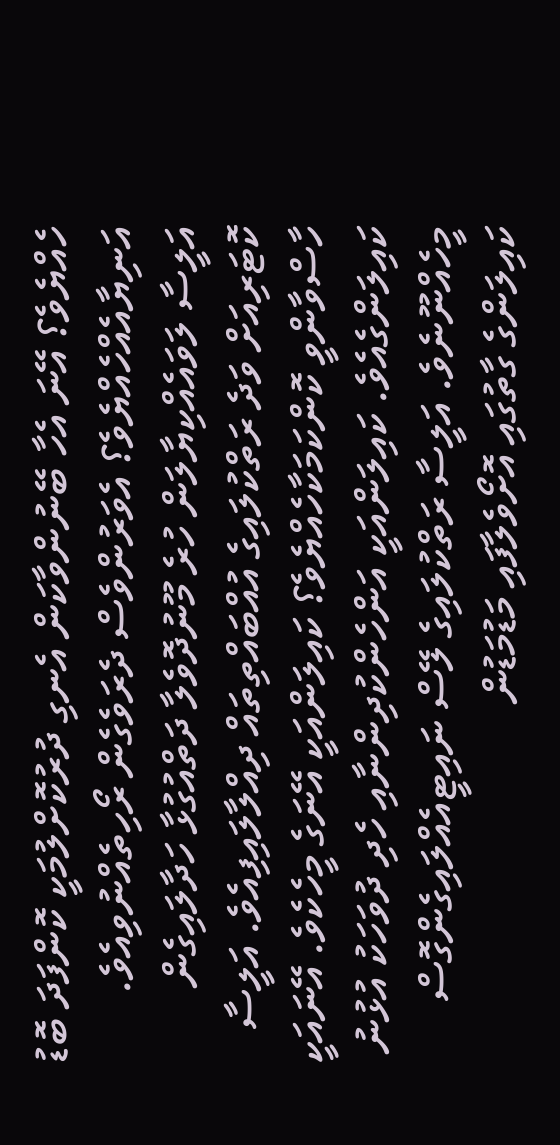ހެއްޔެވެ؟ އޭނަ އެހާ ބޭނުންވާކަން އެނގި ދުރުކޮށްލުމަކީ ކޮންފަދަ ބޮޑު އަނިޔާއެއްހެއްޔެވެ؟ އެވަރުންވެސް ދެރަވެގެން ރޯހިތެއްނުވިއެވެ.
އަލީސާ ލަވައެއްކިޔާލަން ހުރެ މޫނުދޮވެލާ ދަތްއުގުޅާ ހަދާލައިގެން ކޮޓަރިއަށް ވަދެ ރަތްކުލައިގެ އުއްބައްތިތައް ދިއްލާލައިފިއެވެ. އަލީސާ ހާސްވާންވީ ކޮންކަމަކާހެއްޔެވެ؟ ކައިލަންއަކީ އޭނަގެ މީހެކެވެ. އޭނައަކީ ކައިލަންގެއެވެ. ކައިލަންއަކީ އަންހެންކުދިންނާއި ހެދި ދުވަހަކު އުޅުނު މީހެއްނޫނެވެ. އަލީސާ ރަތްކުލައިގެ ލޭސް ނައިޓީއެއްލައިގެންގޮސް ކައިލަންގެ ގާތުގައި އޮށޯވެލާފައި މަޑުމަޑުން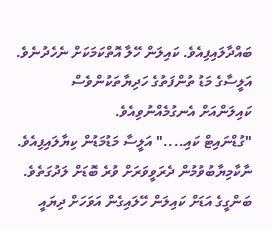ބައްދާލައިފިއެވެ. ކައިލަން ހޭލާ އޮތްކަމަކަށް ނެހެދުނެވެ. އަލީސާގެ މަޑު ތުންފަތުގެ ހަދިޔާތަކުންވެސް ކައިލަންއަށް އެނގުމެއްނުވިއެވެ.
"ގުޑްނައިޓް ކައި...." އަލީސާ މަޑުމަޑުން ކިޔާލައިފިއެވެ. ނާކާމިޔާބުވުމުން ދެރަވީވަރަށް ވުރެ ބޮޑަށް ލަދުގަތެވެ.
ބަންގީގެ އަޑަށް ކައިލަން ހޭލައިގެން އަވަހަށް ދިޔައީ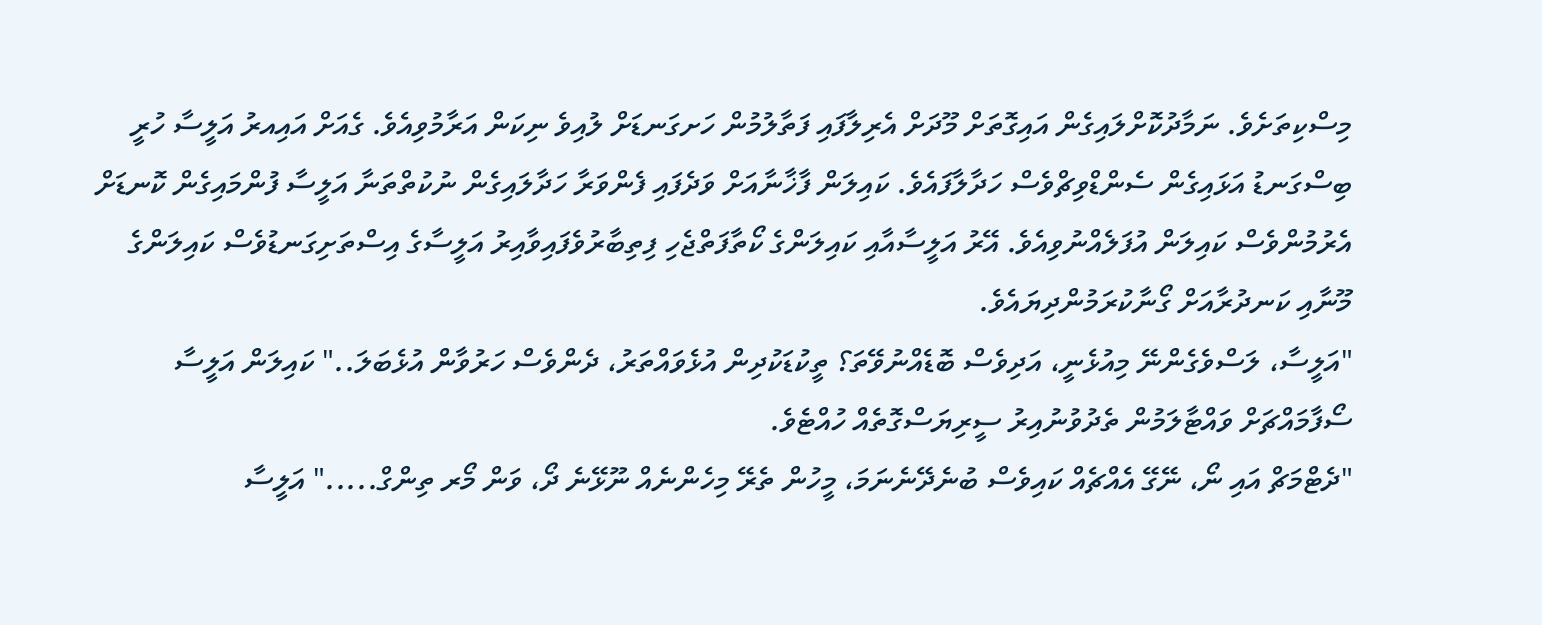މިސްކިތަށެވެ. ނަމާދުކޮށްލައިގެން އައިގޮތަށް މޫދަށް އެރިލާފައި ފަތާލުމުން ހަށގަނޑަށް ލުއިވެ ނިކަން އަރާމުވިއެވެ. ގެއަށް އައިއރު އަލީސާ ހުރީ ބިސްގަނޑު އަޅައިގެން ސެންޑްވިޗްވެސް ހަދާލާފައެވެ. ކައިލަން ފާޚާނާއަށް ވަދެފައި ފެންވަރާ ހަދާލައިގެން ނުކުތްތަނާ އަލީސާ ފުންމައިގެން ކޮނޑަށް އެރުމުންވެސް ކައިލަން އުފަލެއްނުވިއެވެ. އޭރު އަލީސާއާއި ކައިލަންގެ ކޯތާފަތްޖެހި ފިތިބާރުވެފައިވާއިރު އަލީސާގެ އިސްތަށިގަނޑުވެސް ކައިލަންގެ މޫނާއި ކަނދުރާއަށް ގޯނާކުރަމުންދިޔައެވެ.
"އަލީސާ، ލަސްވެގެންނޭ މިއުޅެނީ، އަދިވެސް ބޮޑެއްނުވޭތަ؟ ތީކުޑަކުދިން އުޅެވައްތަރު، ދެންވެސް ހަރުވާން އުޅެބަލަ.." ކައިލަން އަލީސާ ސޯފާމައްޗަށް ވައްޓާލަމުން ތެދުވުނުއިރު ސީރިޔަސްގޮތެއް ހުއްޓެވެ.
"ދެޓްމަޗް އައި ނޯ، ނޭގޭ އެއްޗެއް ކައިވެސް ބުނެދޭނެނަމަ، މީހުން ތެރޭ މިހެންނެއް ނޫޅޭނެ ދޯ، ވަން މޯރ ތިންގް....." އަލީސާ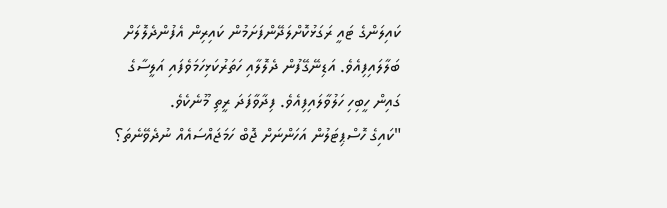ކައިލަންގެ ޓައީ ރަގަޅުކޮށްލަދޭންފަށަމުން ކައިރިން އެފުންދެލޮލަށް ބަލާލައިފިއެވެ. އަޑިނޭގޭފުން ދެލޮލާއި ހަތަރުކަޅިހަމަވެފައި އަލީސާގެ ގައިން ހީބިހި ހަލުވާލައިފިއެވެ. ފިދާވާފަދަ ރީތި މޫނެކެވެ.
"ކައިގެ ހޮސްޕިޓަލުން އަހަންނަށް ޖޮބް ހަމަޖައްސައެއް ނުދެވޭނެތަ؟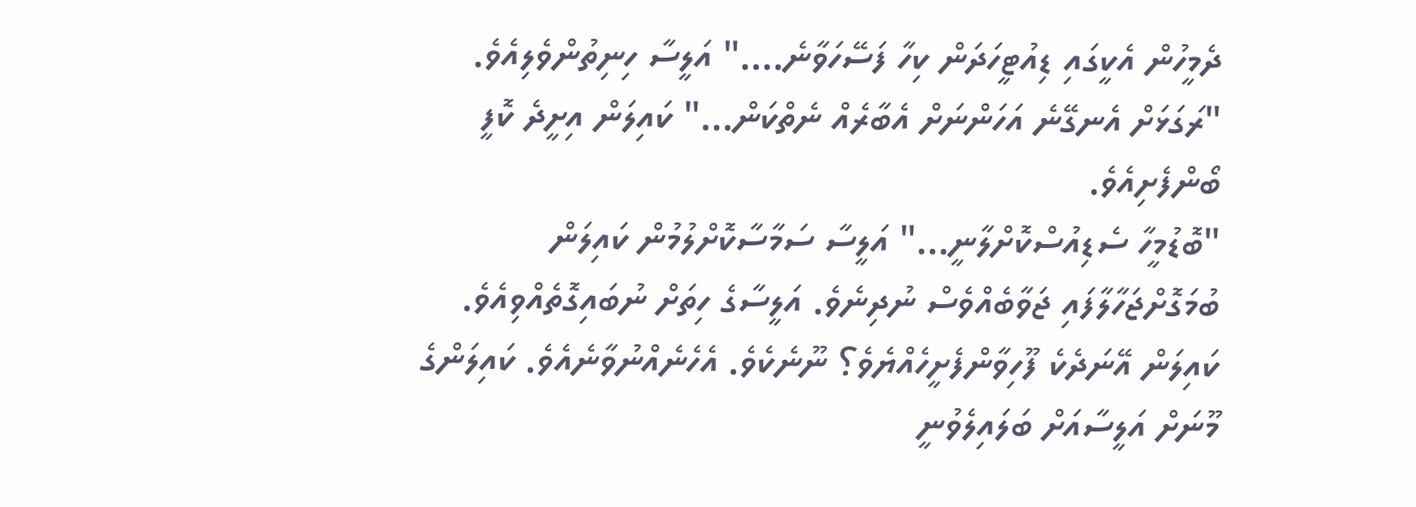ދެމީހުން އެކީގައި ޑިއުޓީހަދަން ކިހާ ފަސޭހަވާނެ...." އަލީސާ ހިނިތުންވެލިއެވެ.
"ރަގަޅަށް އެނގޭނެ އަހަންނަށް އެބާރެއް ނެތްކަން..." ކައިލަން އިށީދެ ކޮފީ ބޯންފެށިއެވެ.
"ބޮޑުމީހާ ސެޑިއުސްކޮށްލާނީ..." އަލީސާ ސަމާސާކޮށްލުމުން ކައިލަން ބުމަގޮށްޖަހާލާފައި ޖަވާބެއްވެސް ނުދިނެވެ. އަލީސާގެ ހިތަށް ނުބައިގޮތެއްވިއެވެ. ކައިލަން އޭނަދެކެ ފޫހިވާންފެށީހެއްޔެވެ؟ ނޫނެކެވެ. އެހެނެއްނުވާނެއެވެ. ކައިލަންގެ މޫނަށް އަލީސާއަށް ބަލައިލެވުނީ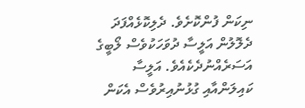ނިކަން ފުންކޮށެވެ. ދެލިކޮޅެއްފަދަ ދެލޮލުން އަލީސާ ދުވަހަކުވެސް ލޯބީގެ އަސަރެއްނުދެކެއެވެ. އަލީސާ ކައިލަންއާއި ގުޅުނުއިރުވެސް އެކަން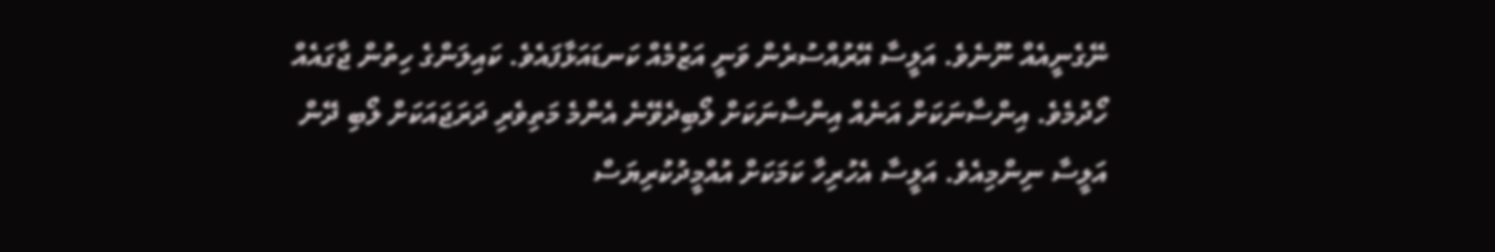ނޭގެނީއެއް ނޫނެވެ. އަލީސާ އޭރުއްސުރެން ވަނީ އަޒުމެއް ކަނޑައަޅާފައެވެ. ކައިލަންގެ ހިތުން ޖާގައެއް ހޯދުމެވެ. އިންސާނަކަށް އަނެއް އިންސާނަކަށް ލޯބިދެވޭނެ އެންމެ މަތިވެރި ދަރަޖައަކަށް ލޯބި ދޭން އަލީސާ ނިންމިއެވެ. އަލީސާ އެހުރިހާ ކަމަކަށް އުއްމީދުކުރިޔަސް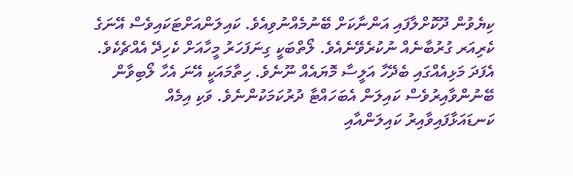ކިޔެވުން ދޫކޮށްލާފައި އަންނާކަށް ބޭނުމެއްނުވިއެވެ. ކައިލަންއަށްޓަކައިވެސް އޭނަގެ ކެރިއަރ ގުރުބާނެއް ނުކުރެވޭނެއެވެ. ލޯތްބަކީ ގިނަފަހަރު މީހާއަށް ކެހިދޭ އެއްޗެކެވެ. އެފަދަ މަޅިއެއްގައި ބެދޭހާ އަލީސާ މޮޔައެއް ނޫނެވެ. ހިތާމައަކީ އޭނަ އެހާ ލޯބިވާން ބޭނުންވާއިރުވެސް ކައިލަން އެބަހައްޓާ ދުރުކަމަކުންނެވެ. ވަކި އިމެއް ކަނޑައަޅާފައިވާއިރު ކައިލަންއާއި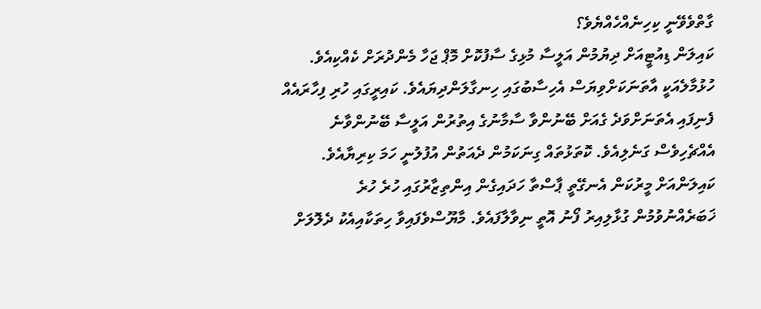ގާތްވެވޭނީ ކިހިނެއްހެއްޔެވެ؟
ކައިލަން ޑިއުޓީއަށް ދިޔުމުން އަލީސާ މުޅިގެ ސާފުކޮށް މޮޕް ޖަހާ މެންދުރަށް ކެއްކިއެވެ. ހުޅުމާލެއަކީ އާތަނަކަށްވިޔަސް އެހިސާބުގައި ހިނގާލަންދިޔައެވެ. ކައިރީގައި ހުރި ފިހާރައެއް ފެނިފައި އެތަނަށްވަދެ ގެއަށް ބޭނުންވާ ސާމާނުގެ އިތުރުން އަލީސާ ބޭނުންވާނެ އެއްޗެހިވެސް ގަނެލިއެވެ. ކޮތަޅުތައް ގިނަކަމުން ދެއަތުން އުފުލުނީ ހަމަ ކިރިޔާއެވެ. ކައިލަންއަށް މީރުކަން އެނގޭތީ ޕާސްތާ ހަދައިގެން އިންތިޒާރުގައި ހުރެ ހުރެ ޚަބަރެއްނުވުމުން ގުޅާލިއިރު ފޯނު އޮތީ ނިވާލާފައެވެ. މާޔޫސްވެފައިވާ ހިތަކާއިއެކު ދެލޮލަށް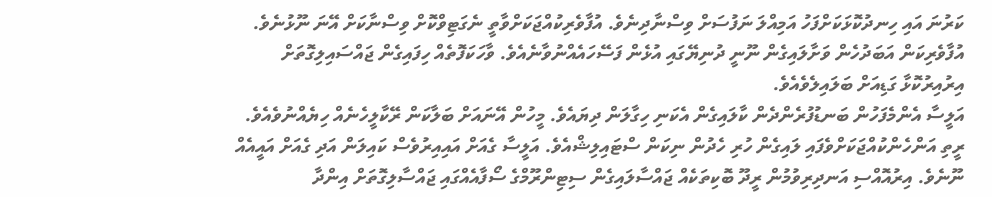ކަރުނަ އައި ހިނދުކޮޅަކަށްފަހު އަމިއްލަ ނަފުސަށް ވިސްނާދިނެވެ. އުފާވެރިކުއްޖަކަށްވާތީ ނެގަޓިވްކޮށް ވިސްނާކަށް އޭނަ ނޫޅުނެވެ. އުފާވެރިކަން އަބަދުހެން ވަށާލައިގެން ނޫނީ ދުނިޔޭގައި އުޅެން ފަސޭހައެއްނުވާނެއެވެ. ވާހަކަފޮތެއް ހިފައިގެން ޖައްސައިލިގޮތަށް އިރުއިރުކޮޅާ ގަޑިއަށް ބަލައިލެވެއެވެ.
އަލީސާ އެންމެފަހުން ބަނޑުފުރެންދެން ކާލައިގެން އެކަނި ހިގާލަން ދިޔައެވެ. މީހުން އޭނައަށް ބަލާކަން ރޭކާލީހެނެއް ހިޔެއްނުވެއެވެ. ރީތި އަންހެންކުއްޖަކަށްވެފައި ލައިގެން ހުރި ހެދުން ނިކަން ސްޓައިލިޝްއެވެ. އަލީސާ ގެއަށް އައިއިރުވެސް ކައިލަން އަދި ގެއަށް އައީއެއް ނޫނެވެ. އިރުއޮއްސި އަނދިރިވުމުން ރީދޫ ބޮކިތަކެއް ޖައްސާލައިގެން ސިޓިންރޫމްގެ ސޯފާއެއްގައި ޖައްސާލިގޮތަށް އިންދާ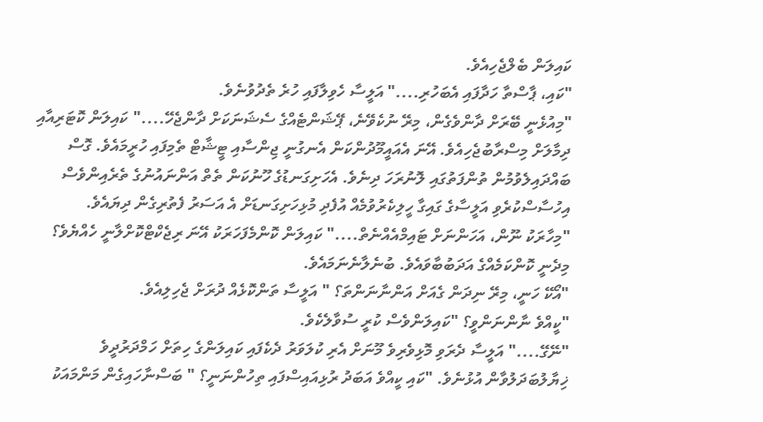ކައިލަން ބެލްޖެހިއެވެ.
"ކައި، ޕާސްތާ ހަދާފައި އެބަހުރި...." އަލީސާ ހެވިލާފައި ހުރެ ތެދުވުނެވެ.
"މިއުޅެނީ ބޭރަށް ދާންވެގެން، މިރޭ ނުކެވޭނެ، ޕޭޝަންޓެއްގެ ސެޝަނަކަށް ދާންޖެހޭ...." ކައިލަން ކޮޓަރިއާއި ދިމާލަށް މިސްރާބުޖެހިއެވެ. އޭނަ އެއައީމޫދުންކަން އެނގުނީ ޖިންސާއި ޓީޝާޓް ތެމިފައި ހުރީމައެވެ. ގޮސް ބައްދައިލެވުމުން ތުންފަތުގައި ލޮނުރަހަ ދިނެވެ. އެހަށިގަނޑުގެ ހޫނުކަން ތެތް އަންނައުނުގެ ތެރެއިންވެސް އިހުސާސްކުރެވި އަލީސާގެ ގައިގާ ހީލިކެރުވުމެއް އުފެދި މުޅިހަށިގަނޑަށް އެ އަސަރު ފެތުރިގެން ދިޔައެވެ.
"މިހާރަކު ނޫން، އަހަންނަށް ޓައިމްއެއްނެތް...." ކައިލަން ކޮންމެފަހަރަކު އޭނަ ރިޖެކްޓްކޮށްލާނީ ހެއްޔެވެ؟ މިދެނީ ކޮންކަމެއްގެ އަދަބުބާވައެވެ. ބުނެލާނެނަމައެވެ.
"އޯކޭ ހަނީ، މިރޭ ނިދަން ގެއަށް އަންނާނަންތަ؟ " އަލީސާ ތަންކޮޅެއް ދުރަށް ޖެހިލިއެވެ.
"ކީއްވެ ނާންނަންވީ؟ "ކައިލަންވެސް ކުރީ ސުވާލެކެވެ.
"ނޭގޭ...." އަލީސާ ދެރަވި މޮޅިވެރިވެ މޫނަށް އެރި ކުލަވަރު ދެކެފައި ކައިލަންގެ ހިތަށް ހަމްދަރުދީވެ ޚިޔާލުބަދަލުވާން އުޅުނެވެ. "ކައި ކީއްވެ އަބަދު ރުޅިއައިސްފައި ތިހުންނަނީ؟ " ބަސްނާހައިގެން މަންމައަކު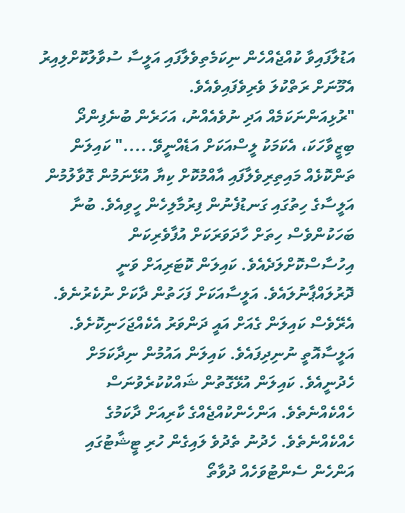އަޑުލާފައިވާ ކުއްޖެއްހެން ނިކަމެތިވެލާފައި އަލީސާ ސުވާލުކޮށްލިއިރު އެމޫނަށް ރަތްކުލަ ވެރިވެފައިވެއެވެ.
"ރުޅިއަންނަކަމެއް އަދި ނުވެއެއްނު، އަހަރެން ބުނެފިންދޯ ބިޒީވާހަކަ، އެކަމަކު ލީސްއަކަށް އަޑެއްނީވޭ....." ކައިލަން ތަންކޮޅެއް މައިތިރިވެލާފައި އާއްމުކޮށް ކިޔާ އުޅޭނަމުން ގޮވާލުމުން އަލީސާގެ ހިތުގައި ގަނޑުފެނުން ފިރުމާލިހެން ހީވިއެވެ. ބުނާ ބަހަކުންވެސް ހިތަށް ހާދަވަރަކަށް އުފާވެރިކަން އިހުސާސްކޮށްލަދެއެވެ. ކައިލަން ކޮޓަރިއަށް ވަނީ ދޮރުލައްޕާނުލައެވެ. އަލީސާއަކަށް ފަހަތުން ދާކަށް ނުކެރުނެވެ.
އެރޭވެސް ކައިލަން ގެއަށް އައީ ދަންވަރު އެކެއްޖަހަނިކޮށެވެ. އަލީސާއޮތީ ނުނިދިފައެވެ. ކައިލަން އައުމުން ނިދާކަމަށް ހެދުނީއެވެ. ކައިލަން އުޅޭގޮތުން ޝައްކުކުރެވުނަސް ހެއްކެއްނެތެވެ. އަންހެންކުއްޖެއްގެ ކާރިއަށް ދާކަމުގެ ހެއްކެއްނެތެވެ. ހެދުނު ތެދުވެ ލައިގެން ހުރި ޓީޝާޓުގައި އަންހެން ސެންޓުވަހެއް ދުވާތޯ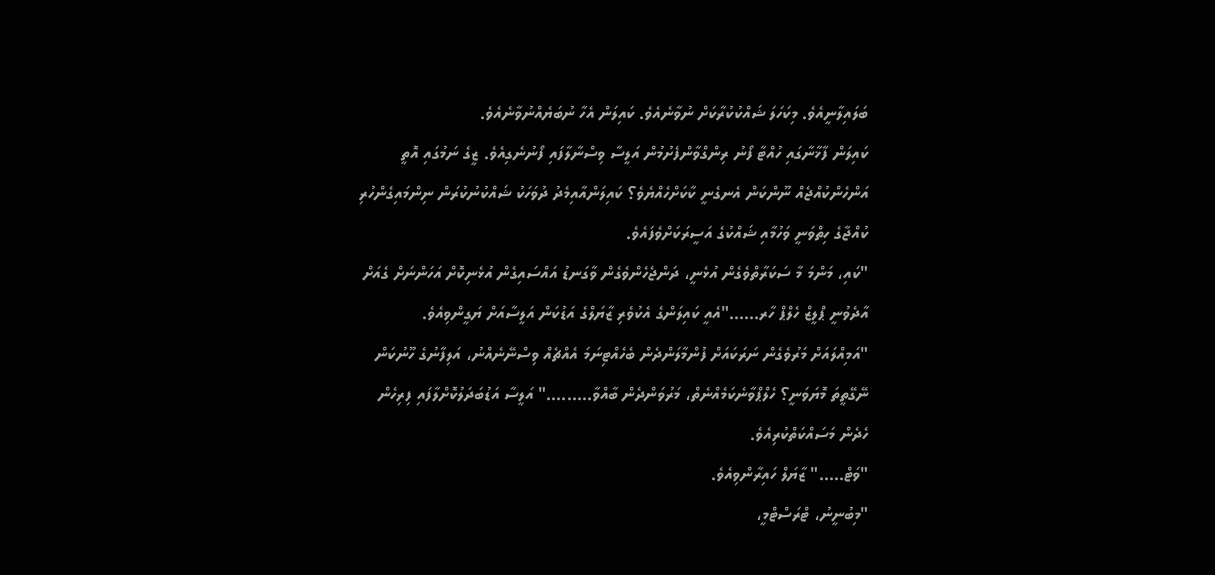ބަލައިލާނީއެވެ. މިކަހަލަ ޝައްކުކުރާކަށް ނުވާނެއެވެ. ކައިލަން އެހާ ނުބަޔެއްނުވާނެއެވެ.
ކައިލަން ފާޚާނާގައި ހުއްޓާ ފޯނު ރިންގްވާންފެށުމުން އަލީސާ ވިސްނާލާފައި ފޯނުނެގިއެވެ. ޒީގެ ނަމުގައި އޮތީ އަންހެންކުއްޖެއް ނޫންކަން އެނގެނީ ކާކަށްހެއްޔެވެ؟ ކައިލަންއާއިމެދު ދުވަހަކު ޝައްކުނުކުރަން ނިންމައިގެންހުރި ކުއްޖާގެ ހިތްވަނީ ވަހުމާއި ޝައްކުގެ އަސީރަކަށްވެފައެވެ.
"ކައި، މަންމަ މާ ސަކަރާތްވެގެން އުޅެނީ، ދަންޖެހެންވެގެން ވާގަނޑު އައްސައިގެން އުޅެނިކޮށް އަހަންނަށް ގެއަށް އާދެވުނީ ޕްލީޒް ހެލްޕް ހާރ......"އެއީ ކައިލަންގެ އެކުވެރި ޒާޔަލްގެ އަޑުކަން އަލީސާއަށް ޔަގީންވިއެވެ.
"އަމިއްލައަށް މަރުވެގެން ނަރަކައަށް ފުންމާލަންދެން ބެހެއްޓިނަމަ އެއްޗެއް ވިސްނޭނެއްނު، އަލިފާނުގެ ހޫނުކަން ނޭގޭތީތަ މޮޔަވަނީ؟ ހެލްޕްވާނެކަމެއްނެތް، މަރުވަންދެން ބާއްވާ........." އަލީސާ އަޑުބަދަލުކޮށްލާފައި ފިރިހެން ހެދެން މަސައްކަތްކުރިއެވެ.
"ވަޓް....." ޒާޔަލް ހައިރާންވިއެވެ.
"މިބުނީނު، ޓްރަސްޓްމީ،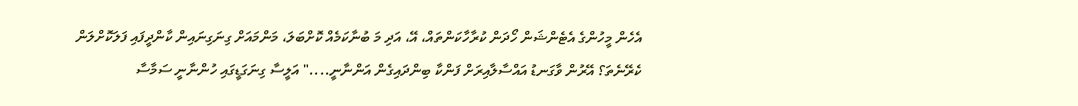އެހެން މީހުންގެ އެޓެންޝަން ހޯދަން ކުރާހާކަންތައް، އޭ، އަދި މަ ބުނާކަމެއް ކޮށްބަލަ، މަންމައަށް ގިނަގިނައިން ކާންދީފައި ފަލަކޮށްލަން ކެރޭނެތަ؟ އޭރުން ވާގަނޑު އައްސާލާއިރަށް ފަންކާ ބިންދައިގެން އަންނާނީ...." އަލީސާ ގިނަގަޑީގައި ހުންނާނީ ސަމާސާ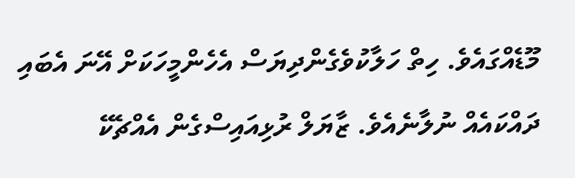މޫޑެއްގައެވެ. ހިތް ހަލާކުވެގެންދިޔަސް އެހެންމީހަކަށް އޭނަ އެބައި ދައްކައެއް ނުލާނެއެވެ. ޒާޔަލް ރުޅިއައިސްގެން އެއްޗެކޭ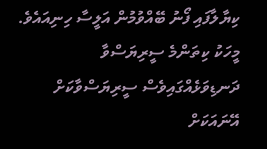ކިޔާލާފައި ފޯނު ބޭއްވުމުން އަލީސާ ހިނިއައެވެ. މީހަކު ކިތަންމެ ސީރިޔަސްވާ ދަނޑިވަޅެއްގައިވެސް ސީރިޔަސްވާކަށް އޭނައަކަށް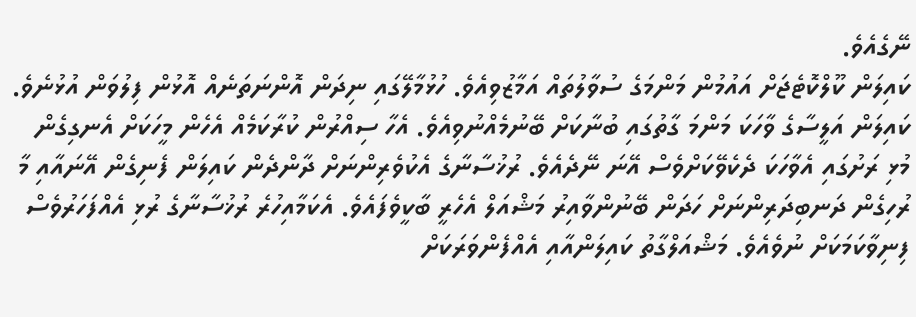ނޭގެއެވެ.
ކައިލަން ކޫލްކޮޓެޖަށް އައުމުން މަންމަގެ ސުވާލުތައް އަމާޒުވިއެވެ. ހުޅުމާލޭގައި ނިދަން އޮންނަތަނެއް އޮޅުން ފިލުވަން އުޅުނެވެ. ކައިލަން އަލީސާގެ ވާހަކަ މަންމަ ގާތުގައި ބުނާކަށް ބޭނުމެއްނުވިއެވެ. އެހާ ސިއްރުން ކުރާކަމެއް އެހެން މީހަކަށް އެނގިގެން މުޅި ރަށުގައި އެވާހަކަ ދެކެވޭކަށްވެސް އޭނަ ނޭދެއެވެ. ރުޚުސާނާގެ އެކުވެރިންނަށް ދާންދެން ކައިލަން ފެނިގެން އޭނައާއި މާ ރުހިގެން ދަނބިދަރިންނަށް ހަދަން ބޭނުންވާއިރު މަޝްއަލް އެހެރީ ބާކީވެފައެވެ. އެކަމާއިހުރެ ރުޚުސާނާގެ ރުޅި އެއްފަހަރުވެސް ފިނިވާކަމަކަށް ނުވެއެވެ. މަޝްއަލްގާތު ކައިލަންއާއި އެއްފެންވަރަކަށް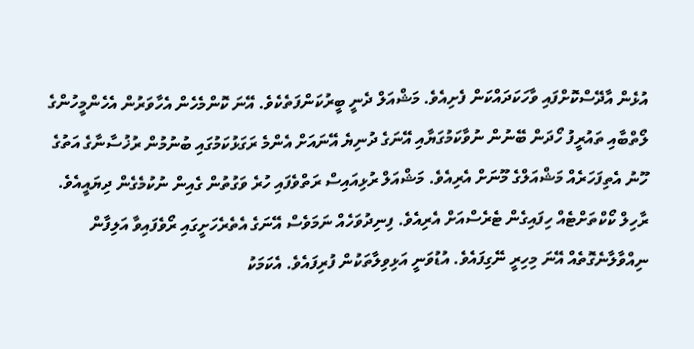އުޅެން އާދޭސްކޮށްފައި ވާހަކަދައްކަން ފެށިއެވެ. މަޝްއަލް ދެނީ ބީރުކަންފަތެކެވެ. އޭނަ ކޮންމެހެން އެހާވަރުން އެހެންމީހުންގެ ލޯތްބާއި ތައުރީފު ހޯދަން ބޭނުން ނުވާކަމުގަޔާއި އޭނަގެ ދުނިޔެ އޭނައަށް އެންމެ ރަގަޅުކަމުގައި ބުނުމުން ރުޚުސާނާގެ އަތުގެ ހޫނު އެތިފަހަރެއް މަޝްއަލްގެ މޫނަށް އެރިއެވެ. މަޝްއަލް ރުޅިއައިސް ރަތްވެފައި ހުރެ ވަގުތުން ގެއިން ނުކުމެގެން ދިޔައީއެވެ.
ރާހިލް ކޯކްތަށްޓެއް ހިފައިގެން ޓެރެސްއަށް އެރިއެވެ. ފިނިދުވަހެއް ނަމަވެސް އޭނަގެ އެތެރެހަށީގައި ރޯވެފައިވާ އަލިފާން ނިއްވާލާނެގޮތެއް އޭނަ މިހިރީ ނޭގިފައެވެ. އުޑުވަނީ އަޅިވިލާތަކުން ފުރިފައެވެ. އެކަމަކު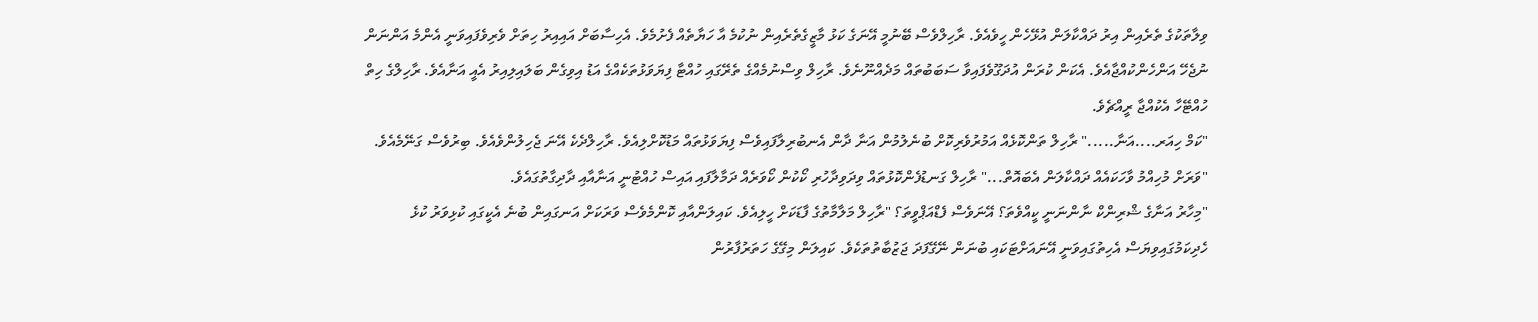ވިލާތަކުގެ ތެރެއިން އިރު ދައްކާލަން އުޅޭހެން ހީވެއެވެ. ރާހިލްވެސް ބޭނުމީ އޭނަގެ ކަޅު މާޒީގެތެރެއިން ނުކުމެ އާ ހަޔާތެއް ފެށުމެވެ. އެހިސާބަށް އައިއިރު ހިތަށް ވެރިވެފައިވަނީ އެންމެ އަންނަން ނުޖެހޭ އަންހެންކުއްޖާއެވެ. އެކަން ކުރަން އުދަގޫވެފައިވާ ސަބަބުތައް މަދެއްނޫނެވެ. ރާހިލް ވިސްނުމެއްގެ ތެރޭގައި ހުއްޓާ ފިޔަވަޅުތަކެއްގެ އަޑު އިވިގެން ބަލައިލިއިރު އެއީ އަނާއެވެ. ރާހިލްގެ ހިތް ހުއްޓޭހާ އެކުއްޖާ ރީއްޗެވެ.
"ކަމް ހިއަރ....އަނާ....." ރާހިލް ތަންކޮޅެއް އަމުރުވެރިކޮށް ބުނެލުމުން އަނާ ދާން އެނބުރިލާފައިވެސް ފިޔަވަޅުތައް މަޑުކޮށްލިއެވެ. ރާހިލްދެކެ އޭނަ ޖެހިލުންވެއެވެ. ބިރުވެސް ގަނޭމެއެވެ.
"ވަރަށް މުހިއްމު ވާހަކައެއް ދައްކާލަން އެބައޮތް..." ރާހިލް ގަނޑުފެންކޮޅުތައް ވިދަވިދާހުރި ކޯކުން ކޯވަރެއް ދަމާލާފައި އައިސް ހުއްޓުނީ އަނާއާއި ދާދިގާތުގައެވެ.
"މިހާރު އަނާގެ ޝްރިންކް ނާންނަނީ ކީއްވެތަ؟ އޭނަވެސް ފެޑްއަޕްވީތަ؟ "ރާހިލް މަލާމާތުގެ ފާޑަކަށް ހީލިއެވެ. ކައިލަންއާއި ކޮންމެވެސް ވަރަކަށް އަނގައިން ބުނެ އެކީގައި ކުޅިވަރު ކުޅެ ހެދިކަމުގައިވިޔަސް އެހިތުގައިވަނީ އޭނައަށްޓަކައި ބުނަން ނޭގޭފަދަ ޖަޒުބާތުތަކެވެ. ކައިލަން މިގޭގެ ހަތަރުފާރުން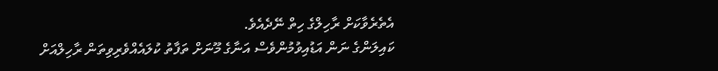އެތެރެވާކަށް ރާހިލްގެ ހިތް ނޭދެއެވެ.
ކައިލަންގެ ނަން އަޑުއިވުމުންވެސް އަނާގެ މޫނަށް ތަފާތު ކުލައެއްވެރިވިތަން ރާހިލްއަށް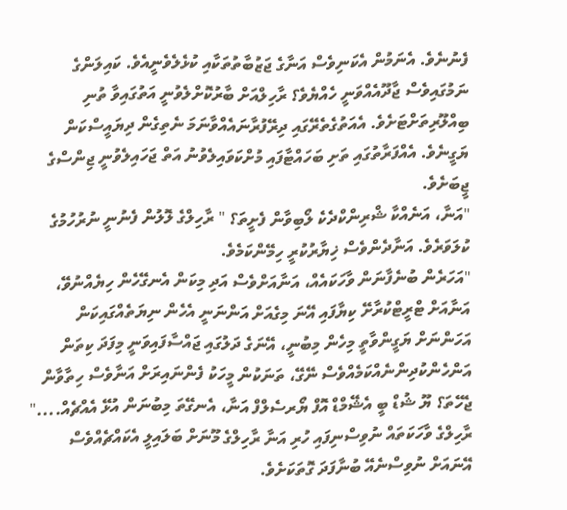ފެނުނެވެ. އެނަމުން އެކަނިވެސް އަނާގެ ޖަޒުބާތުތަކާއި ކުޅެލެވެނީއެވެ. ކައިލަންގެ ނަމުގައިވެސް ޖާދޫއެއްވަނީ ހެއްޔެވެ؟ ރާހިލްއަށް ބާރުކޮށްލެވުނީ އަތުގައިވާ ތުނި ބިއްލޫރިތަށްޓަށެވެ. އެއަތުގެތެރޭގައި ދިރޭފުރާނައެއްވާނަމަ ނެތިގެން ދިޔައީސްކަން ޔަގީނެވެ. އެއްފަރާތުގައި ތަށި ބަހައްޓާފައި މުށްކަވައިލެވުނު އަތް ޖަހައިލެވުނީ ޖިންސްގެ ޖީބަށެވެ.
"އަނާ، އަނެއްކާ ޝްރިންކްދެކެ ލޯބިވާން ފެށީތަ؟ " ރާހިލްގެ ލޮލުން ފެނުނީ ނުރުހުމުގެ ކުލަވަރެވެ. އަނާދެންވެސް ޚިޔާރުކުރީ ހިމޭންކަމެވެ.
"އަހަރެން ބުނެފާނަން ވާހަކައެއް، އަނާއަށްވެސް އަދި މިކަން އެނގޭހެން ހިޔެއްނުވޭ، އަނާއަށް ޓްރީޓްކުރާށޭ ކިޔާފައި އޭނަ މިގެއަށް އަންނަނީ އެހެން ނިޔަތެއްގައިކަން އަހަންނަށް ޔަގީންވާތީ މިހެން މިބުނީ، އޭނަގެ ދަލުގައި ޖައްސާފައިވަނީ މިފަދަ ކިތަން އަންހެންކުދިންނެއްކަމެއްވެސް ނޭގޭ، ތަނަކުން މީހަކު ފެންނައިރަށް އަނާވެސް ހިތާވާން ޖެހޭތަ؟ ޔޫ ޝުޑް ބީ އެޝޭމްޑް އޮފް ޔޯރސެލްފް އަނާ، އެނގޭތަ މިބުނަން އުޅޭ އެއްޗެއް...." ރާހިލްގެ ވާހަކަތައް ނުވިސްނިފައި ހުރި އަނާ ރާހިލްގެ މޫނަށް ބަލައިލީ އެކައްޗެއްވެސް އޭނައަށް ނުވިސްނެއޭ ބުނާފަދަ ގޮތަކަށެވެ.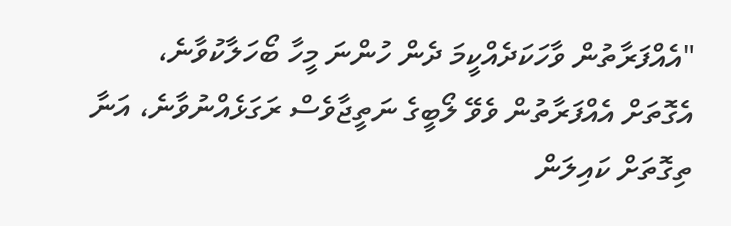"އެއްފަރާތުން ވާހަކަދެއްކީމަ ދެން ހުންނަ މީހާ ބޯހަލާކުވާނެ، އެގޮތަށް އެއްފަރާތުން ވެވޭ ލޯބީގެ ނަތީޖާވެސް ރަގަޅެއްނުވާނެ، އަނާ ތިގޮތަށް ކައިލަން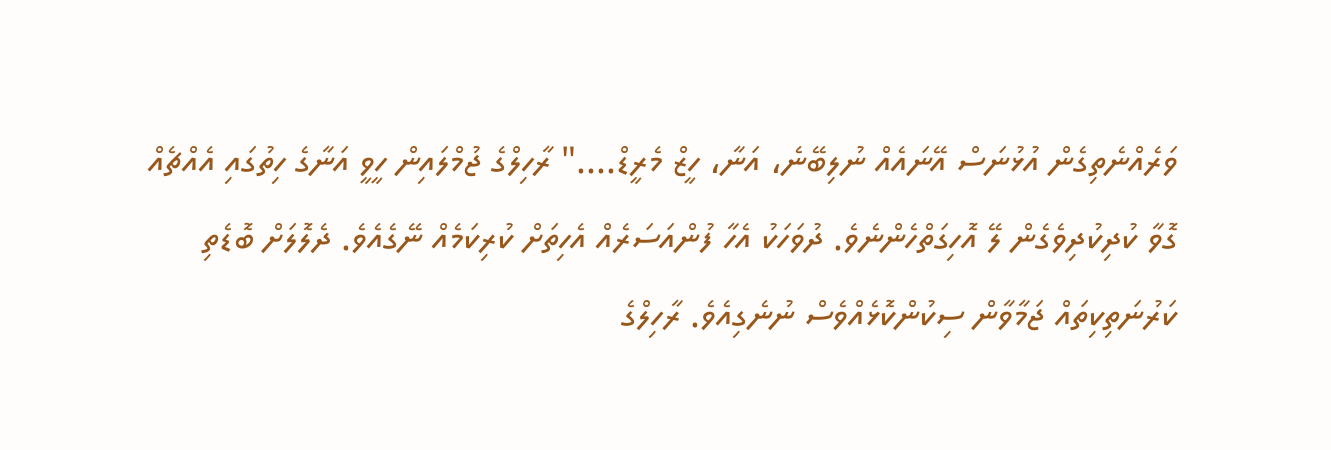ވަރެއްނެތިގެން އުޅުނަސް އޭނައެއް ނުލިބޭނެ، އަނާ، ހީޒް މެރީޑް...." ރާހިލްގެ ޖުމްލައިން ހީވީ އަނާގެ ހިތުގައި އެއްޗެއް ގޮވާ ކުދިކުދިވެގެން ލޭ އޮހިގަތްހެންނެވެ. ދުވަހަކު އެހާ ފުންއަސަރެއް އެހިތަށް ކުރިކަމެއް ނޭގެއެވެ. ދެލޮލަށް ބޮޑެތި ކަރުނަތިކިތައް ޖަމާވާން ސިކުންކޮޅެއްވެސް ނުނެގިއެވެ. ރާހިލްގެ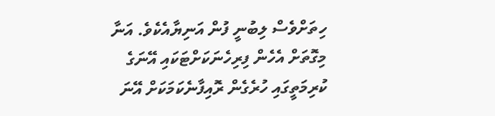ހިތަށްވެސް ލިބުނީ ފުން އަނިޔާއެކެވެ. އަނާ މިގޮތަށް އެހެން ފިރިހެނަކަށްޓަކައި އޭނަގެ ކުރިމަތީގައި ހުރެގެން ރޮއިފާނެކަމަކަށް އޭނަ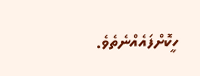ހީކޮށްފައެއްނެތެވެ.